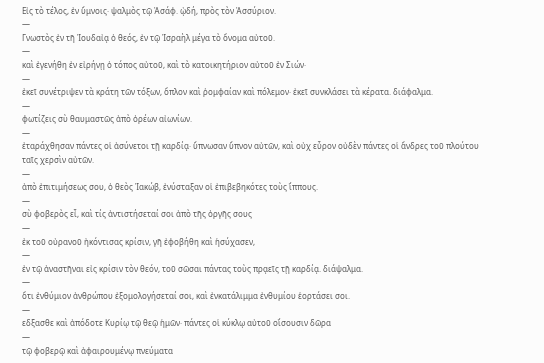Εἰς τὸ τέλος, ἐν ὕμνοις· ψαλμὸς τῷ Ἀσάφ. ᾠδή, πρὸς τὸν Ἀσσύριον.
—
Γνωστὸς ἐν τῆ Ἰουδαἰᾳ ὁ θεός, ἐν τῷ Ἰσραὴλ μέγα τὸ ὄνομα αὐτοῦ.
—
καὶ ἐγενήθη ἐν εἰρήνῃ ὁ τόπος αὐτοῦ, καὶ τὸ κατοικητήριον αὐτοῦ ἐν Σιών·
—
ἐκεῖ συνέτριψεν τὰ κράτη τῶν τόξων, ὅπλον καὶ ῥομφαίαν καὶ πόλεμον· ἐκεῖ συνκλάσει τὰ κέρατα. διάφαλμα.
—
φωτίζεις σὺ θαυμαστῶς ἀπὸ ὀρέων αἰωνίων.
—
ἐταράχθησαν πάντες οἱ ἀσύνετοι τῇ καρδίᾳ· ὕπνωσαν ὕπνον αὐτῶν, καὶ οὐχ εὗρον οὐδὲν πάντες οἱ ἄνδρες τοῦ πλούτου ταῖς χερσὶν αὐτῶν.
—
ἀπὸ ἐπιτιμήσεως σου, ὁ θεὸς Ἰακώβ, ἐνύσταξαν οἱ ἐπιβεβηκότες τοὺς ἵππους.
—
σὺ φοβερὸς εἶ, καὶ τίς ἀντιστήσεταί σοι ἀπὸ τῆς ὀργῆς σους
—
ἐκ τοῦ οὐρανοῦ ἠκόντισας κρίσιν, γῆ ἐφοβήθη καὶ ἡσύχασεν,
—
ἐν τῷ ἀναστῆναι εἰς κρίσιν τὸν θεόν, τοῦ σῶσαι πάντας τοὺς πρᾳεῖς τῇ καρδίᾳ. διάψαλμα.
—
ὅτι ἐνθύμιον ἀνθρώπου ἐξομολογήσεταί σοι, καὶ ἐνκατάλιμμα ἐνθυμίου ἑορτάσει σοι.
—
εδξασθε καὶ ἀπόδοτε Κυρίῳ τῷ θεῷ ἡμῶν· πάντες οἱ κύκλῳ αὐτοῦ οἴσουσιν δῶρα
—
τῷ φοβερῷ καὶ ἀφαιρουμένῳ πνεύματα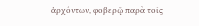ἀρχόντων, φοβερῷ παρὰ τοῖς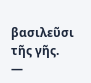βασιλεῦσι τῆς γῆς.
—